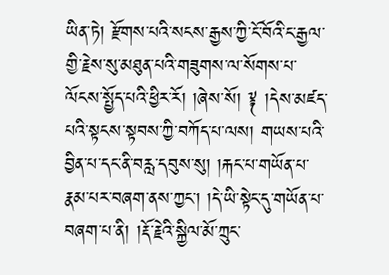ཡིན་ཏེ། རྫོགས་པའི་སངས་རྒྱས་ཀྱི་ངོ་བོའི་ང་རྒྱལ་གྱི་རྗེས་སུ་མཐུན་པའི་གཟུགས་ལ་སོགས་པ་ལོངས་སྤྱོད་པའི་ཕྱིར་རོ། །ཞེས་སོ། ༈ །དེས་མཛད་པའི་སྟངས་སྟབས་ཀྱི་བཀོད་པ་ལས། གཡས་པའི་བྱིན་པ་དང་ནི་བརླ་དབུས་སུ། །རྐང་པ་གཡོན་པ་རྣམ་པར་བཞག་ནས་ཀྱང་། །དེ་ཡི་སྟེང་དུ་གཡོན་པ་བཞག་པ་ནི། །རྡོ་རྗེའི་སྐྱིལ་མོ་ཀྲུང་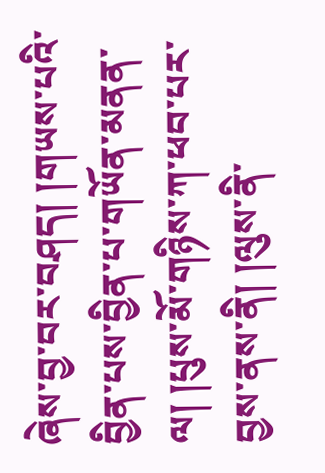ཞེས་བྱ་བར་བཤད། །གཡས་པའི་བྱིན་པས་བྱིན་པ་གཡོན་མནན་ལ། །པུས་མོ་གཉིས་ཀ་ཕབ་པར་བྱས་ནས་ནི། །ལུས་ནི་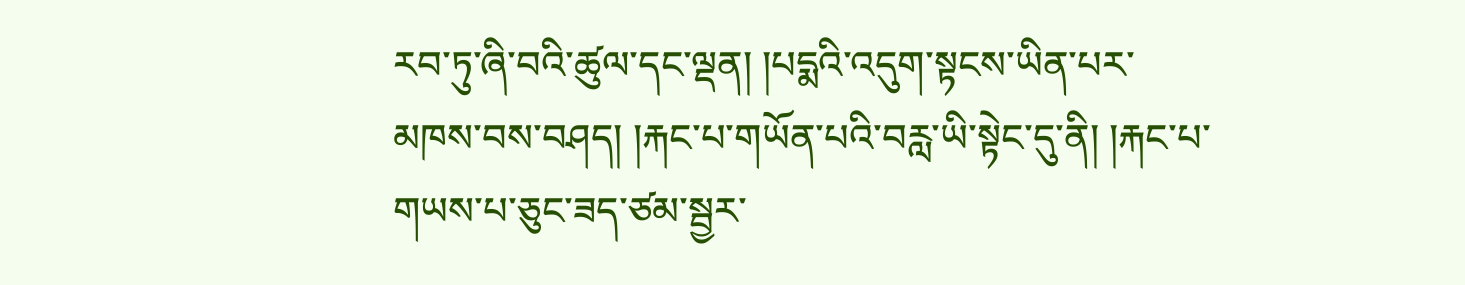རབ་ཏུ་ཞི་བའི་ཚུལ་དང་ལྡན། །པདྨའི་འདུག་སྟངས་ཡིན་པར་མཁས་བས་བཤད། །རྐང་པ་གཡོན་པའི་བརླ་ཡི་སྟེང་དུ་ནི། །རྐང་པ་གཡས་པ་ཅུང་ཟད་ཙམ་སྦྱར་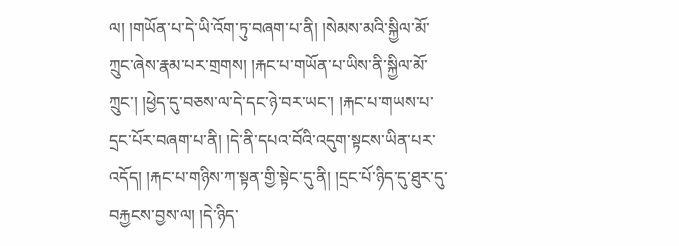ལ། །གཡོན་པ་དེ་ཡི་འོག་ཏུ་བཞག་པ་ནི། །སེམས་མའི་སྐྱིལ་མོ་ཀྲུང་ཞེས་རྣམ་པར་གྲགས། །རྐང་པ་གཡོན་པ་ཡིས་ནི་སྐྱིལ་མོ་ཀྲུང་། །ཕྱེད་དུ་བཅས་ལ་དེ་དང་ཉེ་བར་ཡང་། །རྐང་པ་གཡས་པ་དྲང་པོར་བཞག་པ་ནི། །དེ་ནི་དཔའ་བོའི་འདུག་སྟངས་ཡིན་པར་འདོད། །རྐང་པ་གཉིས་ཀ་སྟན་གྱི་སྟེང་དུ་ནི། །དྲང་པོ་ཉིད་དུ་ཐུར་དུ་བརྐྱངས་བྱས་ལ། །དེ་ཉིད་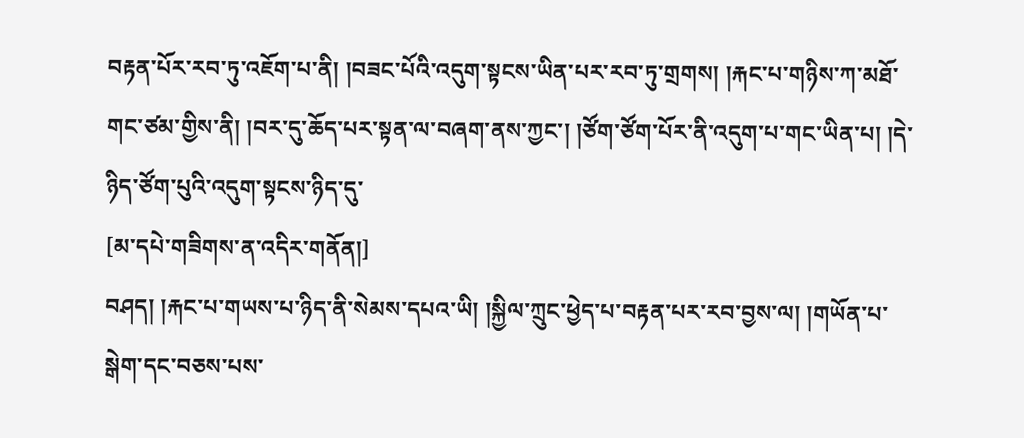བརྟན་པོར་རབ་ཏུ་འཇོག་པ་ནི། །བཟང་པོའི་འདུག་སྟངས་ཡིན་པར་རབ་ཏུ་གྲགས། །རྐང་པ་གཉིས་ཀ་མཐོ་གང་ཙམ་གྱིས་ནི། །བར་དུ་ཆོད་པར་སྟན་ལ་བཞག་ནས་ཀྱང་། །ཙོག་ཙོག་པོར་ནི་འདུག་པ་གང་ཡིན་པ། །དེ་ཉིད་ཙོག་པུའི་འདུག་སྟངས་ཉིད་དུ་
[མ་དཔེ་གཟིགས་ན་འདིར་གནོན།]
བཤད། །རྐང་པ་གཡས་པ་ཉིད་ནི་སེམས་དཔའ་ཡི། །སྐྱིལ་ཀྲུང་ཕྱེད་པ་བརྟན་པར་རབ་བྱས་ལ། །གཡོན་པ་སྒེག་དང་བཅས་པས་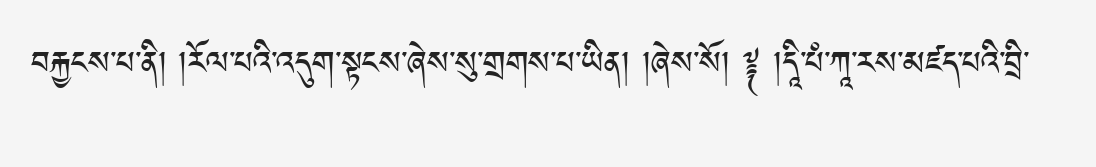བརྐྱངས་པ་ནི། །རོལ་པའི་འདུག་སྟངས་ཞེས་སུ་གྲགས་པ་ཡིན། །ཞེས་སོ། ༈ །དཱི་པཾ་ཀཱ་རས་མཛད་པའི་བྲི་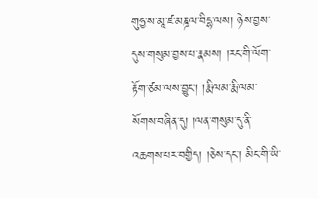གུཧྱ་ས་མཱ་ཛ་མཎྜལ་བིདྷ་ལས། ཉེས་བྱས་དུས་གསུམ་བྱས་པ་རྣམས། །རང་གི་ལོག་རྟོག་ཙམ་ལས་བྱུང་། །རྨི་ལམ་རྨི་ལམ་སོགས་བཞིན་དུ། །ལན་གསུམ་དུ་ནི་འཆགས་པར་བགྱིད། །ཅེས་དང་། མིང་གི་ཡི་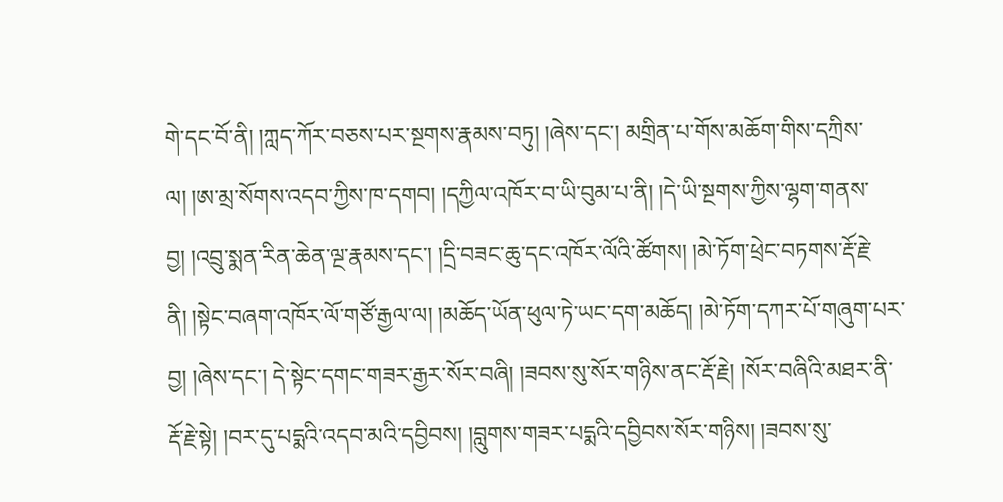གེ་དང་བོ་ནི། །ཀླད་ཀོར་བཅས་པར་སྔགས་རྣམས་བཏུ། །ཞེས་དང་། མགྲིན་པ་གོས་མཆོག་གིས་དཀྲིས་ལ། །ཨ་མྲ་སོགས་འདབ་ཀྱིས་ཁ་དགབ། །དཀྱིལ་འཁོར་བ་ཡི་བུམ་པ་ནི། །དེ་ཡི་སྔགས་ཀྱིས་ལྷག་གནས་བྱ། །འབྲུ་སྨན་རིན་ཆེན་ལྔ་རྣམས་དང་། །དྲི་བཟང་ཆུ་དང་འཁོར་ལོའི་ཚོགས། །མེ་ཏོག་ཕྲེང་བཏགས་རྡོ་རྗེ་ནི། །སྟེང་བཞག་འཁོར་ལོ་གཙོ་རྒྱལ་ལ། །མཆོད་ཡོན་ཕུལ་ཏེ་ཡང་དག་མཆོད། །མེ་ཏོག་དཀར་པོ་གཞུག་པར་བྱ། །ཞེས་དང་། དེ་སྟེང་དགང་གཟར་རྒྱར་སོར་བཞི། །ཟབས་སུ་སོར་གཉིས་ནང་རྡོ་རྗེ། །སོར་བཞིའི་མཐར་ནི་རྡོ་རྗེ་སྟེ། །བར་དུ་པདྨའི་འདབ་མའི་དབྱིབས། །བླུགས་གཟར་པདྨའི་དབྱིབས་སོར་གཉིས། །ཟབས་སུ་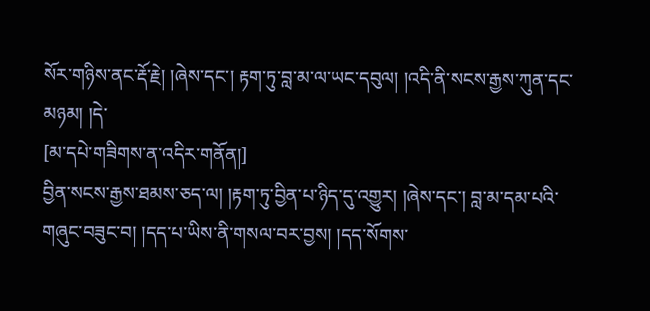སོར་གཉིས་ནང་རྡོ་རྗེ། །ཞེས་དང་། རྟག་ཏུ་བླ་མ་ལ་ཡང་དབུལ། །འདི་ནི་སངས་རྒྱས་ཀུན་དང་མཉམ། །དེ་
[མ་དཔེ་གཟིགས་ན་འདིར་གནོན།]
བྱིན་སངས་རྒྱས་ཐམས་ཅད་ལ། །རྟག་ཏུ་བྱིན་པ་ཉིད་དུ་འགྱུར། །ཞེས་དང་། བླ་མ་དམ་པའི་གཞུང་བཟུང་བ། །དད་པ་ཡིས་ནི་གསལ་བར་བྱས། །དད་སོགས་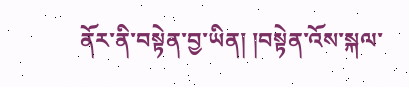ནོར་ནི་བསྟེན་བྱ་ཡིན། །བསྟེན་འོས་སྐལ་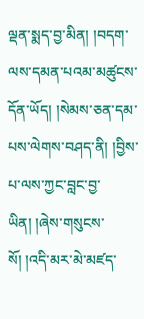ལྡན་སྨད་བྱ་མིན། །བདག་ལས་དམན་པའམ་མཚུངས་དོན་ཡོད། །སེམས་ཅན་དམ་པས་ལེགས་བཤད་ནི། །བྱིས་པ་ལས་ཀྱང་བླང་བྱ་ཡིན། །ཞེས་གསུངས་སོ། །འདི་མར་མེ་མཛད་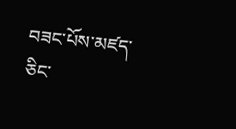བཟང་པོས་མཛད་ཅིང་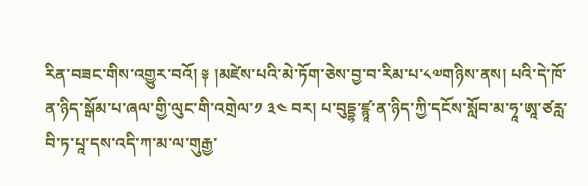རིན་བཟང་གིས་འགྱུར་བའོ། ༈ །མཛེས་པའི་མེ་ཏོག་ཅེས་བྱ་བ་རིམ་པ་༨༧གཉིས་ནས། པའི་དེ་ཁོ་ན་ཉིད་སྒོམ་པ་ཞལ་གྱི་ལུང་གི་འགྲེལ་༡ ༣༤ བར། པ་བུདྡྷ་ཛྙཱ་ན་ཉིད་ཀྱི་དངོས་སློབ་མ་ཧཱ་ཨཱ་ཙརླ་བི་ཏ་པཱ་དས་འདི་ཀ་མ་ལ་གུརྒྱ་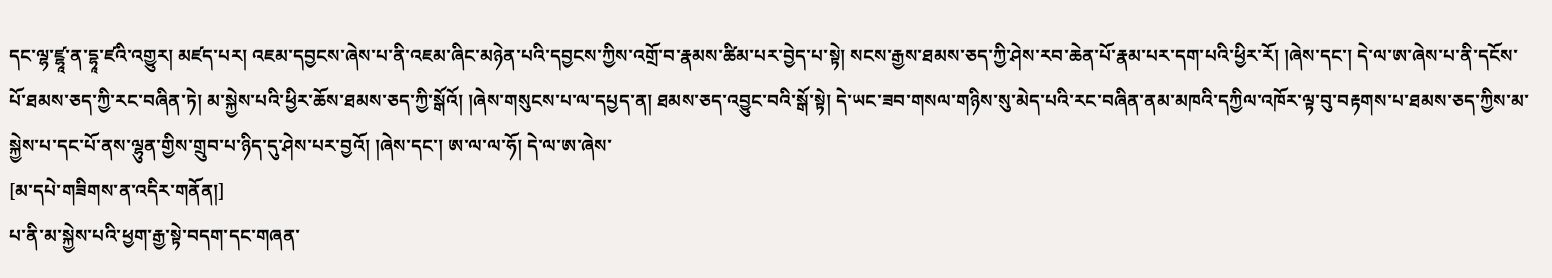དང་ལྷ་ཛྷཱ་ན་དྷཱ་ཛའི་འགྱུར། མཛད་པར། འཇམ་དབྱངས་ཞེས་པ་ནི་འཇམ་ཞིང་མཉེན་པའི་དབྱངས་ཀྱིས་འགྲོ་བ་རྣམས་ཚིམ་པར་བྱེད་པ་སྟེ། སངས་རྒྱས་ཐམས་ཅད་ཀྱི་ཤེས་རབ་ཆེན་པོ་རྣམ་པར་དག་པའི་ཕྱིར་རོ། །ཞེས་དང་། དེ་ལ་ཨ་ཞེས་པ་ནི་དངོས་པོ་ཐམས་ཅད་ཀྱི་རང་བཞིན་ཏེ། མ་སྐྱེས་པའི་ཕྱིར་ཆོས་ཐམས་ཅད་ཀྱི་སྒོའོ། །ཞེས་གསུངས་པ་ལ་དཔྱད་ན། ཐམས་ཅད་འབྱུང་བའི་སྒོ་སྟེ། དེ་ཡང་ཟབ་གསལ་གཉིས་སུ་མེད་པའི་རང་བཞིན་ནམ་མཁའི་དཀྱིལ་འཁོར་ལྟ་བུ་བརྟགས་པ་ཐམས་ཅད་ཀྱིས་མ་སྐྱེས་པ་དང་པོ་ནས་ལྷུན་གྱིས་གྲུབ་པ་ཉིད་དུ་ཤེས་པར་བྱའོ། །ཞེས་དང་། ཨ་ལ་ལ་ཧོ། དེ་ལ་ཨ་ཞེས་
[མ་དཔེ་གཟིགས་ན་འདིར་གནོན།]
པ་ནི་མ་སྐྱེས་པའི་ཕྱག་རྒྱ་སྟེ་བདག་དང་གཞན་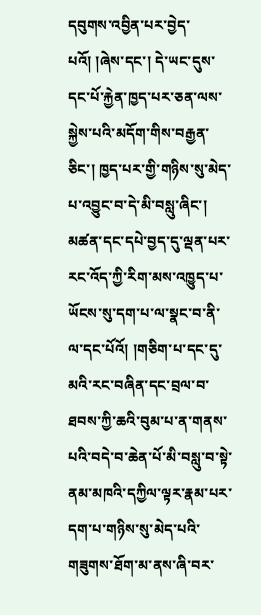དབུགས་འབྱིན་པར་བྱེད་པའོ། །ཞེས་དང་། དེ་ཡང་དུས་དང་པོ་རྐྱེན་ཁྱད་པར་ཅན་ལས་སྐྱེས་པའི་མདོག་གིས་བརྒྱན་ཅིང་། ཁྱད་པར་གྱི་གཉིས་སུ་མེད་པ་འབྱུང་བ་དེ་མི་བསླུ་ཞིང་། མཚན་དང་དཔེ་བྱད་དུ་ལྡན་པར་རང་འོད་ཀྱི་རིག་མས་འཁྱུད་པ་ཡོངས་སུ་དག་པ་ལ་སྣང་བ་ནི་ལ་དང་པོའོ། །གཅིག་པ་དང་དུ་མའི་རང་བཞིན་དང་བྲལ་བ་ཐབས་ཀྱི་ཆའི་བུམ་པ་ན་གནས་པའི་བདེ་བ་ཆེན་པོ་མི་བསླུ་བ་སྟེ་ནམ་མཁའི་དཀྱིལ་ལྟར་རྣམ་པར་དག་པ་གཉིས་སུ་མེད་པའི་གཟུགས་ཐོག་མ་ནས་ཞི་བར་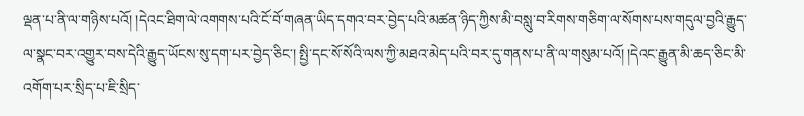ལྡན་པ་ནི་ལ་གཉིས་པའོ། །དེའང་ཐིག་ལེ་འགགས་པའི་ངོ་བོ་གཞན་ཡིད་དགའ་བར་བྱེད་པའི་མཚན་ཉིད་ཀྱིས་མི་བསླུ་བ་རིགས་གཅིག་ལ་སོགས་པས་གདུལ་བྱའི་རྒྱུད་ལ་སྣང་བར་འགྱུར་བས་དེའི་རྒྱུད་ཡོངས་སུ་དག་པར་བྱེད་ཅིང་། སྤྱི་དང་སོ་སོའི་ལས་ཀྱི་མཐའ་མེད་པའི་བར་དུ་གནས་པ་ནི་ལ་གསུམ་པའོ། །དེའང་རྒྱུན་མི་ཆད་ཅིང་མི་འགོག་པར་སྲིད་པ་ཇི་སྲིད་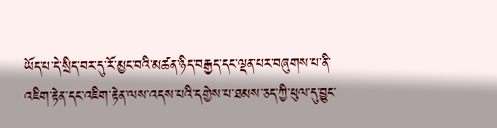ཡོད་པ་དེ་སྲིད་བར་དུ་རོ་མྱང་བའི་མཚན་ཉིད་བརྒྱད་དང་ལྡན་པར་བཞུགས་པ་ནི་འཇིག་རྟེན་དང་འཇིག་རྟེན་ལས་འདས་པའི་དགྱེས་པ་ཐམས་ཅད་ཀྱི་ཕུལ་དུ་བྱུང་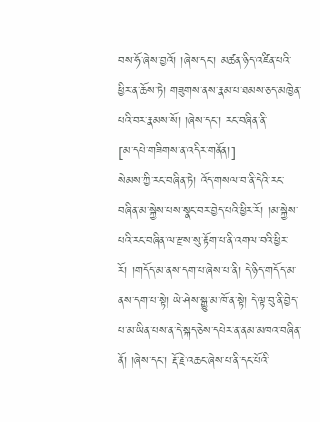བས་ཧོ་ཞེས་བྱའོ། །ཞེས་དང་། མཚན་ཉིད་འཛིན་པའི་ཕྱིར་ན་ཆོས་ཏེ། གཟུགས་ནས་རྣམ་པ་ཐམས་ཅད་མཁྱེན་པའི་བར་རྣམས་སོ། །ཞེས་དང་། རང་བཞིན་ནི་
[མ་དཔེ་གཟིགས་ན་འདིར་གནོན།]
སེམས་ཀྱི་རང་བཞིན་ཏེ། འོད་གསལ་བ་ནི་དེའི་རང་བཞིན་མ་སྐྱེས་པས་སྣང་བར་བྱེད་པའི་ཕྱིར་རོ། །མ་སྐྱེས་པའི་རང་བཞིན་ལ་རྫས་སུ་རྟོག་པ་ནི་འགལ་བའི་ཕྱིར་རོ། །གདོད་མ་ནས་དག་པ་ཞེས་པ་ནི། དེ་ཉིད་གདོད་མ་ནས་དག་པ་སྟེ། ཡེ་ཤེས་སྒྱུ་མ་ཁོ་ན་སྟེ། དེ་ལྟ་བུ་ནི་བྱེད་པ་མ་ཡིན་པས་ན་དེ་སྐད་ཅེས་དཔེར་ན་ནམ་མཁའ་བཞིན་ནོ། །ཞེས་དང་། རྡོ་རྗེ་འཆང་ཞེས་པ་ནི་དང་པོའི་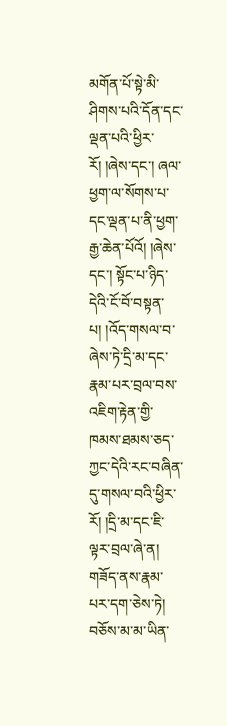མགོན་པོ་སྟེ་མི་ཤིགས་པའི་དོན་དང་ལྡན་པའི་ཕྱིར་རོ། །ཞེས་དང་། ཞལ་ཕྱག་ལ་སོགས་པ་དང་ལྡན་པ་ནི་ཕྱག་རྒྱ་ཆེན་པོའོ། །ཞེས་དང་། སྟོང་པ་ཉིད་དེའི་ངོ་བོ་བསྟན་པ། །འོད་གསལ་བ་ཞེས་ཏེ་དྲི་མ་དང་རྣམ་པར་བྲལ་བས་འཇིག་རྟེན་གྱི་ཁམས་ཐམས་ཅད་ཀྱང་དེའི་རང་བཞིན་དུ་གསལ་བའི་ཕྱིར་རོ། །དྲི་མ་དང་ཇི་ལྟར་བྲལ་ཞེ་ན། གཟོད་ནས་རྣམ་པར་དག་ཅེས་ཏེ། བཅོས་མ་མ་ཡིན་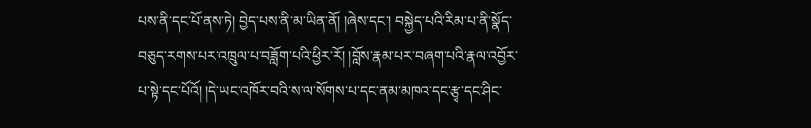པས་ནི་དང་པོ་ནས་ཏེ། བྱེད་པས་ནི་མ་ཡིན་ནོ། །ཞེས་དང་། བསྐྱེད་པའི་རིམ་པ་ནི་སྣོད་བཅུད་རགས་པར་འཁྲུལ་པ་བཟློག་པའི་ཕྱིར་རོ། །བློས་རྣམ་པར་བཞག་པའི་རྣལ་འབྱོར་པ་སྟེ་དང་པོའོ། །དེ་ཡང་འཁོར་བའི་ས་ལ་སོགས་པ་དང་ནམ་མཁའ་དང་རྩྭ་དང་ཤིང་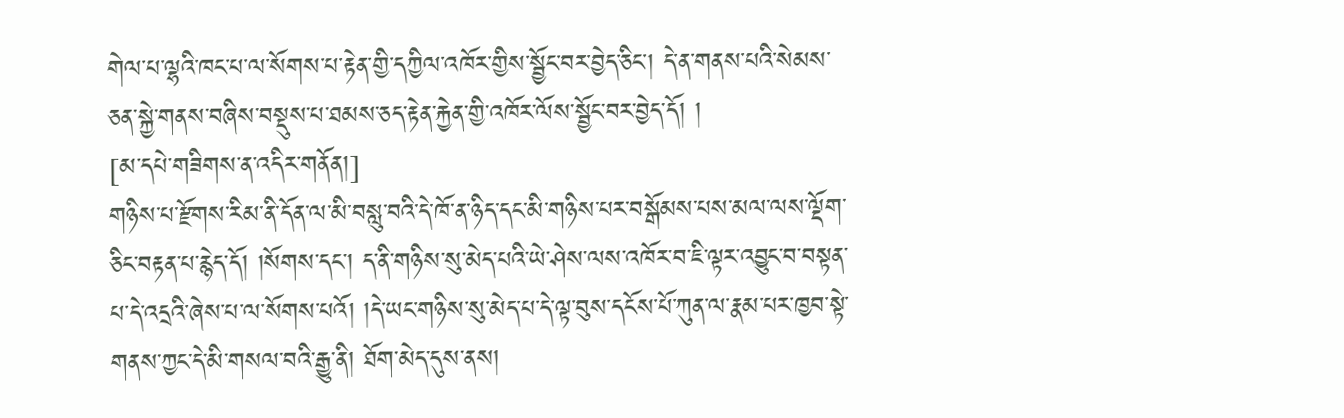གེལ་པ་ལྷའི་ཁང་པ་ལ་སོགས་པ་རྟེན་གྱི་དཀྱིལ་འཁོར་གྱིས་སྦྱོང་བར་བྱེད་ཅིང་། དེ་ན་གནས་པའི་སེམས་ཅན་སྐྱེ་གནས་བཞིས་བསྡུས་པ་ཐམས་ཅད་རྟེན་རྐྱེན་གྱི་འཁོར་ལོས་སྦྱོང་བར་བྱེད་དོ། །
[མ་དཔེ་གཟིགས་ན་འདིར་གནོན།]
གཉིས་པ་རྫོགས་རིམ་ནི་དོན་ལ་མི་བསླུ་བའི་དེ་ཁོ་ན་ཉིད་དང་མི་གཉིས་པར་བསྒོམས་པས་མལ་ལས་ལྡོག་ཅིང་བརྟན་པ་རྙེད་དོ། །སོགས་དང་། ད་ནི་གཉིས་སུ་མེད་པའི་ཡེ་ཤེས་ལས་འཁོར་བ་ཇི་ལྟར་འབྱུང་བ་བསྟན་པ་དེ་འདྲའི་ཞེས་པ་ལ་སོགས་པའོ། །དེ་ཡང་གཉིས་སུ་མེད་པ་དེ་ལྟ་བུས་དངོས་པོ་ཀུན་ལ་རྣམ་པར་ཁྱབ་སྟེ་གནས་ཀྱང་དེ་མི་གསལ་བའི་རྒྱུ་ནི། ཐོག་མེད་དུས་ནས།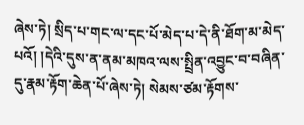ཞེས་ཏེ། སྲིད་པ་གང་ལ་དང་པོ་མེད་པ་དེ་ནི་ཐོག་མ་མེད་པའོ། །དེའི་དུས་ན་ནམ་མཁའ་ལས་སྤྲིན་འབྱུང་བ་བཞིན་དུ་རྣམ་རྟོག་ཆེན་པོ་ཞེས་ཏེ། སེམས་ཙམ་རྟོགས་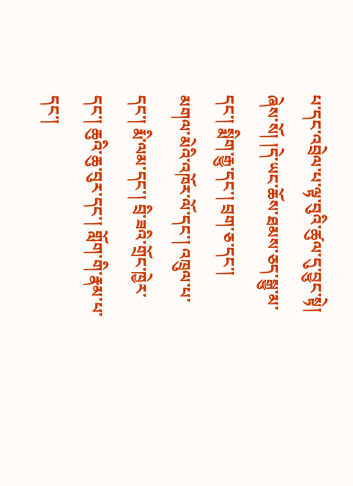པ་དང་འབྲེལ་པ་ལྟ་བུའི་ཚུལ་དུ་བྱུང་སྟེ། ཞེས་སོ། །དེ་ཡང་ཆོས་ཐམས་ཅད་སྒྱུ་མ་དང་། སྨིག་རྒྱུ་དང་། བྲག་ཅ་དང་། མགལ་མེའི་འཁོར་ལོ་དང་། འཁྲུལ་པ་དང་། རྨི་ལམ་དང་། བྲི་ཟའི་གྲོང་ཁྱེར་དང་། ཆུའི་ཆུ་བུར་དང་། གློག་གི་རྣམ་པ་དང་།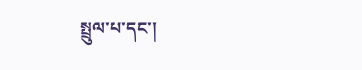སྤྲུལ་པ་དང་།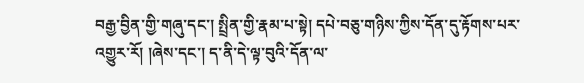བརྒྱ་བྱིན་གྱི་གཞུ་དང་། སྤྲིན་གྱི་རྣམ་པ་སྟེ། དཔེ་བཅུ་གཉིས་ཀྱིས་དོན་དུ་རྟོགས་པར་འགྱུར་རོ། །ཞེས་དང་། ད་ནི་དེ་ལྟ་བུའི་དོན་ལ་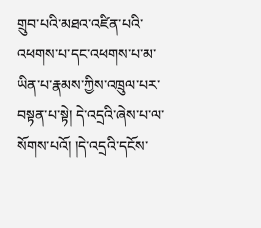གྲུབ་པའི་མཐའ་འཛིན་པའི་འཕགས་པ་དང་འཕགས་པ་མ་ཡིན་པ་རྣམས་ཀྱིས་འཁྲུལ་པར་བསྟན་པ་སྟེ། དེ་འདྲའི་ཞེས་པ་ལ་སོགས་པའོ། །དེ་འདྲའི་དངོས་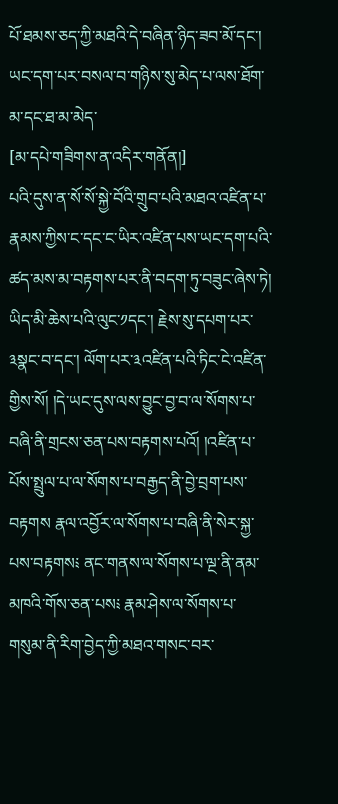པོ་ཐམས་ཅད་ཀྱི་མཐའི་དེ་བཞིན་ཉིད་ཟབ་མོ་དང་། ཡང་དག་པར་བསལ་བ་གཉིས་སུ་མེད་པ་ལས་ཐོག་མ་དང་ཐ་མ་མེད་
[མ་དཔེ་གཟིགས་ན་འདིར་གནོན།]
པའི་དུས་ན་སོ་སོ་སྐྱེ་བོའི་གྲུབ་པའི་མཐའ་འཛིན་པ་རྣམས་ཀྱིས་ང་དང་ང་ཡིར་འཛིན་པས་ཡང་དག་པའི་ཚད་མས་མ་བརྟགས་པར་ནི་བདག་ཏུ་བཟུང་ཞེས་ཏེ། ཡིད་མི་ཆེས་པའི་ལུང་༡དང་། རྗེས་སུ་དཔག་པར་༣སྣང་བ་དང་། ལོག་པར་༣འཛིན་པའི་ཏིང་ངེ་འཛིན་གྱིས་སོ། །དེ་ཡང་དུས་ལས་བྱུང་བྱ་བ་ལ་སོགས་པ་བཞི་ནི་གྲངས་ཅན་པས་བརྟགས་པའོ། །འཛིན་པ་པོས་སྤྲུལ་པ་ལ་སོགས་པ་བརྒྱད་ནི་བྱེ་བྲག་པས་བརྟགས རྣལ་འབྱོར་ལ་སོགས་པ་བཞི་ནི་སེར་སྐྱ་པས་བརྟགས༴ ནང་གནས་ལ་སོགས་པ་ལྔ་ནི་ནམ་མཁའི་གོས་ཅན་པས༴ རྣམ་ཤེས་ལ་སོགས་པ་གསུམ་ནི་རིག་བྱེད་ཀྱི་མཐའ་གསང་བར་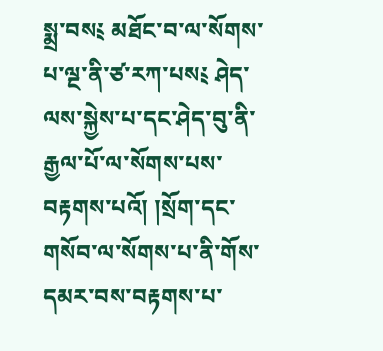སྨྲ་བས༴ མཐོང་བ་ལ་སོགས་པ་ལྔ་ནི་ཙ་རཀ་པས༴ ཤེད་ལས་སྐྱེས་པ་དང་ཤེད་བུ་ནི་རྒྱལ་པོ་ལ་སོགས་པས་བརྟགས་པའོ། །སྲོག་དང་གསོབ་ལ་སོགས་པ་ནི་གོས་དམར་བས་བརྟགས་པ་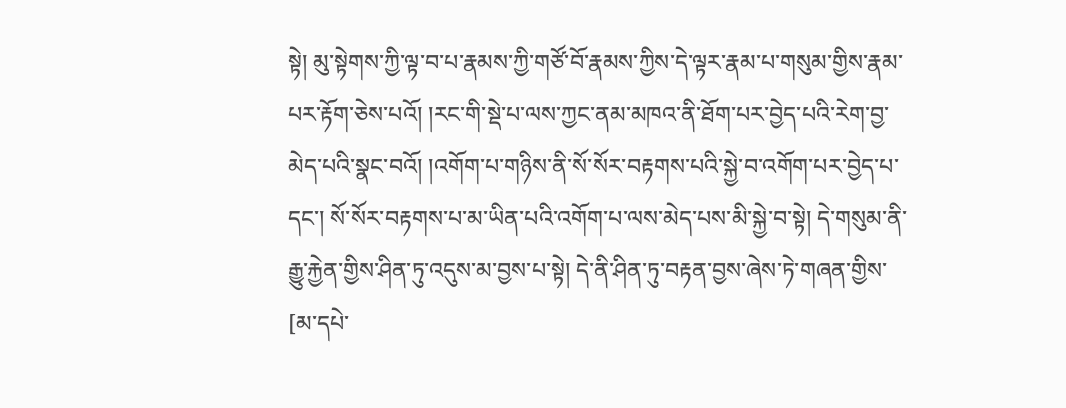སྟེ། མུ་སྟེགས་ཀྱི་ལྟ་བ་པ་རྣམས་ཀྱི་གཙོ་བོ་རྣམས་ཀྱིས་དེ་ལྟར་རྣམ་པ་གསུམ་གྱིས་རྣམ་པར་རྟོག་ཅེས་པའོ། །རང་གི་སྡེ་པ་ལས་ཀྱང་ནམ་མཁའ་ནི་ཐོག་པར་བྱེད་པའི་རེག་བྱ་མེད་པའི་སྣང་བའོ། །འགོག་པ་གཉིས་ནི་སོ་སོར་བརྟགས་པའི་སྐྱེ་བ་འགོག་པར་བྱེད་པ་དང་། སོ་སོར་བརྟགས་པ་མ་ཡིན་པའི་འགོག་པ་ལས་མེད་པས་མི་སྐྱེ་བ་སྟེ། དེ་གསུམ་ནི་རྒྱུ་རྐྱེན་གྱིས་ཤིན་ཏུ་འདུས་མ་བྱས་པ་སྟེ། དེ་ནི་ཤིན་ཏུ་བརྟན་བྱས་ཞེས་ཏེ་གཞན་གྱིས་
[མ་དཔེ་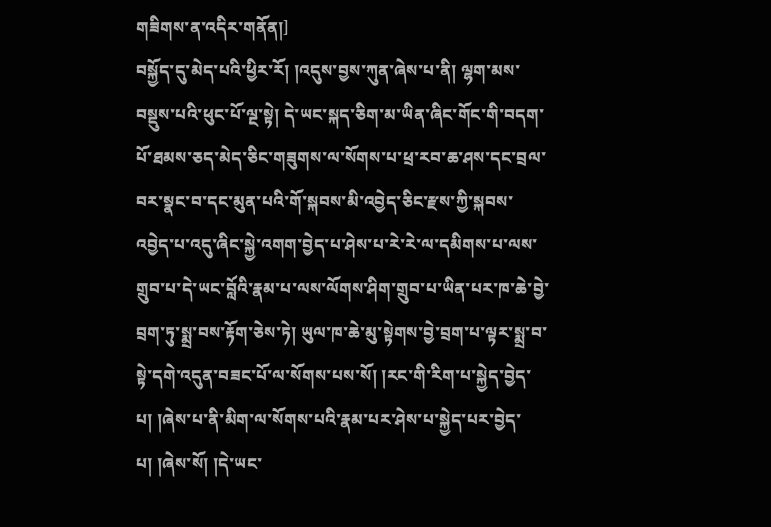གཟིགས་ན་འདིར་གནོན།]
བསྐྱོད་དུ་མེད་པའི་ཕྱིར་རོ། །འདུས་བྱས་ཀུན་ཞེས་པ་ནི། ལྷག་མས་བསྡུས་པའི་ཕུང་པོ་ལྔ་སྟེ། དེ་ཡང་སྐད་ཅིག་མ་ཡིན་ཞིང་གོང་གི་བདག་པོ་ཐམས་ཅད་མེད་ཅིང་གཟུགས་ལ་སོགས་པ་ཕྲ་རབ་ཆ་ཤས་དང་བྲལ་བར་སྣང་བ་དང་མུན་པའི་གོ་སྐབས་མི་འབྱེད་ཅིང་རྫས་ཀྱི་སྐབས་འབྱེད་པ་འདུ་ཞིང་སྐྱེ་འགག་བྱེད་པ་ཤེས་པ་རེ་རེ་ལ་དམིགས་པ་ལས་གྲུབ་པ་དེ་ཡང་བློའི་རྣམ་པ་ལས་ལོགས་ཤིག་གྲུབ་པ་ཡིན་པར་ཁ་ཆེ་བྱེ་བྲག་ཏུ་སྨྲ་བས་རྟོག་ཅེས་ཏེ། ཡུལ་ཁ་ཆེ་མུ་སྟེགས་བྱེ་བྲག་པ་ལྟར་སྨྲ་བ་སྟེ་དགེ་འདུན་བཟང་པོ་ལ་སོགས་པས་སོ། །རང་གི་རིག་པ་སྐྱེད་བྱེད་པ། །ཞེས་པ་ནི་མིག་ལ་སོགས་པའི་རྣམ་པར་ཤེས་པ་སྐྱེད་པར་བྱེད་པ། །ཞེས་སོ། །དེ་ཡང་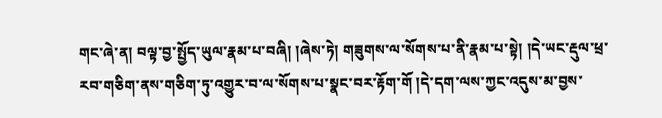གང་ཞེ་ན། བལྟ་བྱ་སྤྱོད་ཡུལ་རྣམ་པ་བཞི། །ཞེས་ཏེ། གཟུགས་ལ་སོགས་པ་ནི་རྣམ་པ་སྟེ། །དེ་ཡང་རྡུལ་ཕྲ་རབ་གཅིག་ནས་གཅིག་ཏུ་འགྱུར་བ་ལ་སོགས་པ་སྣང་བར་རྟོག་གོ །དེ་དག་ལས་ཀྱང་འདུས་མ་བྱས་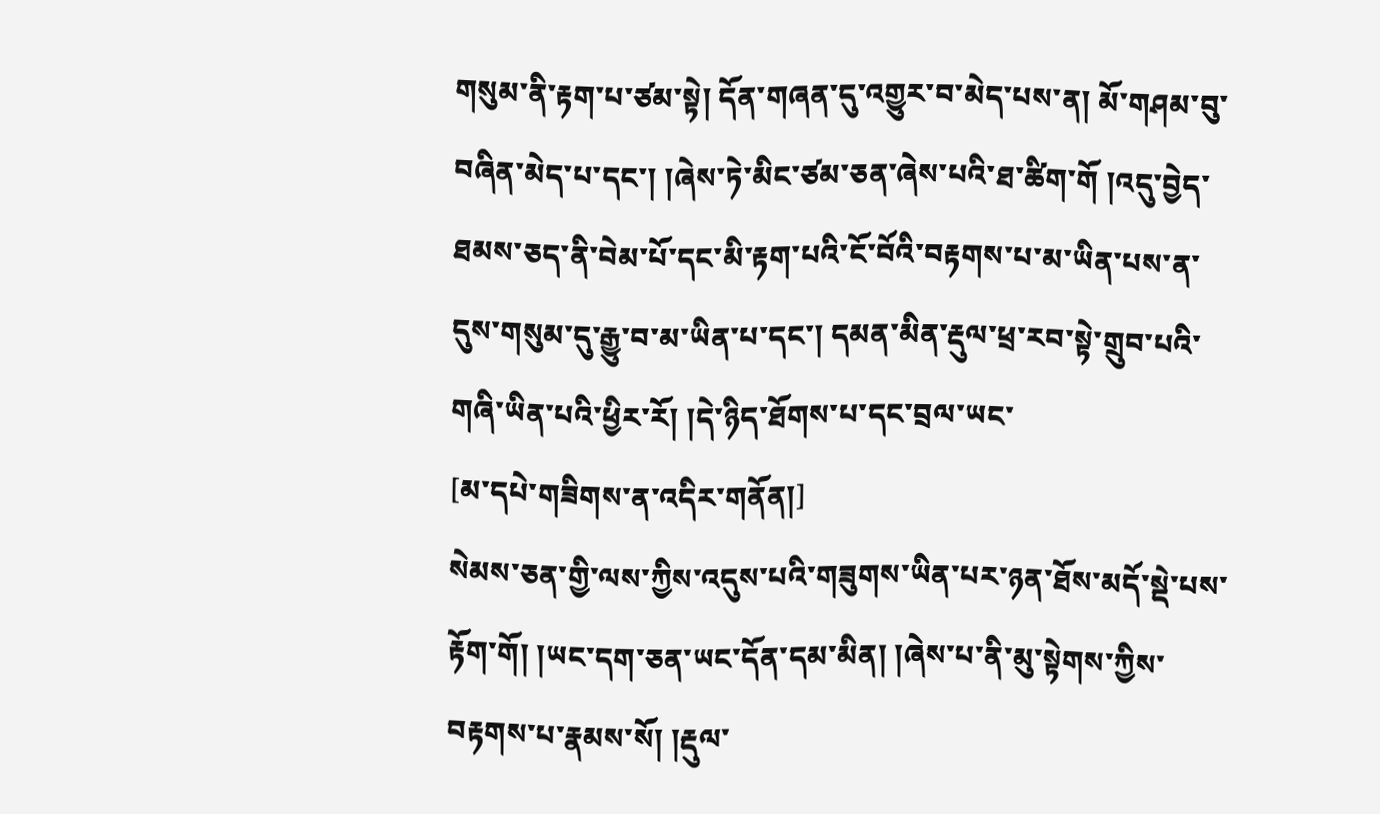གསུམ་ནི་རྟག་པ་ཙམ་སྟེ། དོན་གཞན་དུ་འགྱུར་བ་མེད་པས་ན། མོ་གཤམ་བུ་བཞིན་མེད་པ་དང་། །ཞེས་ཏེ་མིང་ཙམ་ཅན་ཞེས་པའི་ཐ་ཚིག་གོ །འདུ་བྱེད་ཐམས་ཅད་ནི་བེམ་པོ་དང་མི་རྟག་པའི་ངོ་བོའི་བརྟགས་པ་མ་ཡིན་པས་ན་དུས་གསུམ་དུ་རྒྱུ་བ་མ་ཡིན་པ་དང་། དམན་མིན་རྡུལ་ཕྲ་རབ་སྟེ་གྲུབ་པའི་གཞི་ཡིན་པའི་ཕྱིར་རོ། །དེ་ཉིད་ཐོགས་པ་དང་བྲལ་ཡང་
[མ་དཔེ་གཟིགས་ན་འདིར་གནོན།]
སེམས་ཅན་གྱི་ལས་ཀྱིས་འདུས་པའི་གཟུགས་ཡིན་པར་ཉན་ཐོས་མདོ་སྡེ་པས་རྟོག་གོ། །ཡང་དག་ཅན་ཡང་དོན་དམ་མིན། །ཞེས་པ་ནི་མུ་སྟེགས་ཀྱིས་བརྟགས་པ་རྣམས་སོ། །རྡུལ་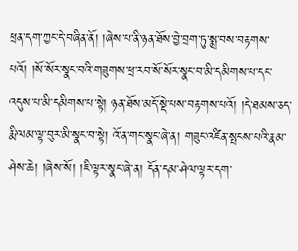ཕྲན་དག་ཀྱང་དེ་བཞིན་ནོ། །ཞེས་པ་ནི་ཉན་ཐོས་བྱེ་བྲག་ཏུ་སྨྲ་བས་བརྟགས་པའོ། །སོ་སོར་སྣང་བའི་གཟུགས་ཕྲ་རབ་སོ་སོར་སྣང་བ་མི་དམིགས་པ་དང་འདུས་པ་མི་དམིགས་པ་སྟེ། ཉན་ཐོས་མདོ་སྡེ་པས་བརྟགས་པའོ། །དེ་ཐམས་ཅད་རྨི་ལམ་ལྟ་བུར་མི་སྣང་བ་སྟེ། འོ་ན་གང་སྣང་ཞེ་ན། གཟུང་འཛིན་སྤངས་པའི་རྣམ་ཤེས་ཆེ། །ཞེས་སོ། །ཇི་ལྟར་སྣང་ཞེ་ན། དོན་དམ་ཤེལ་ལྟར་དག་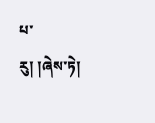པ་རུ། །ཞེས་ཏེ།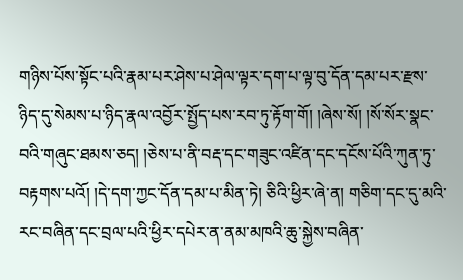གཉིས་པོས་སྟོང་པའི་རྣམ་པར་ཤེས་པ་ཤེལ་ལྟར་དག་པ་ལྟ་བུ་དོན་དམ་པར་རྫས་ཉིད་དུ་སེམས་པ་ཉིད་རྣལ་འབྱོར་སྤྱོད་པས་རབ་ཏུ་རྟོག་གོ། །ཞེས་སོ། །སོ་སོར་སྣང་བའི་གཞུང་ཐམས་ཅད། །ཅེས་པ་ནི་བརྡ་དང་གཟུང་འཛིན་དང་དངོས་པོའི་ཀུན་ཏུ་བརྟགས་པའོ། །དེ་དག་ཀྱང་དོན་དམ་པ་མིན་ཏེ། ཅིའི་ཕྱིར་ཞེ་ན། གཅིག་དང་དུ་མའི་རང་བཞིན་དང་བྲལ་པའི་ཕྱིར་དཔེར་ན་ནམ་མཁའི་ཆུ་སྐྱེས་བཞིན་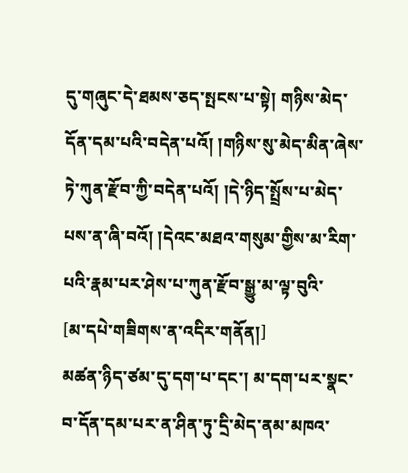དུ་གཞུང་དེ་ཐམས་ཅད་སྤངས་པ་སྟེ། གཉིས་མེད་དོན་དམ་པའི་བདེན་པའོ། །གཉིས་སུ་མེད་མིན་ཞེས་ཏེ་ཀུན་རྫོབ་ཀྱི་བདེན་པའོ། །དེ་ཉིད་སྤྲོས་པ་མེད་པས་ན་ཞི་བའོ། །དེའང་མཐའ་གསུམ་གྱིས་མ་རིག་པའི་རྣམ་པར་ཤེས་པ་ཀུན་རྫོབ་སྒྱུ་མ་ལྟ་བུའི་
[མ་དཔེ་གཟིགས་ན་འདིར་གནོན།]
མཚན་ཉིད་ཙམ་དུ་དག་པ་དང་། མ་དག་པར་སྣང་བ་དོན་དམ་པར་ན་ཤིན་ཏུ་དྲི་མེད་ནམ་མཁའ་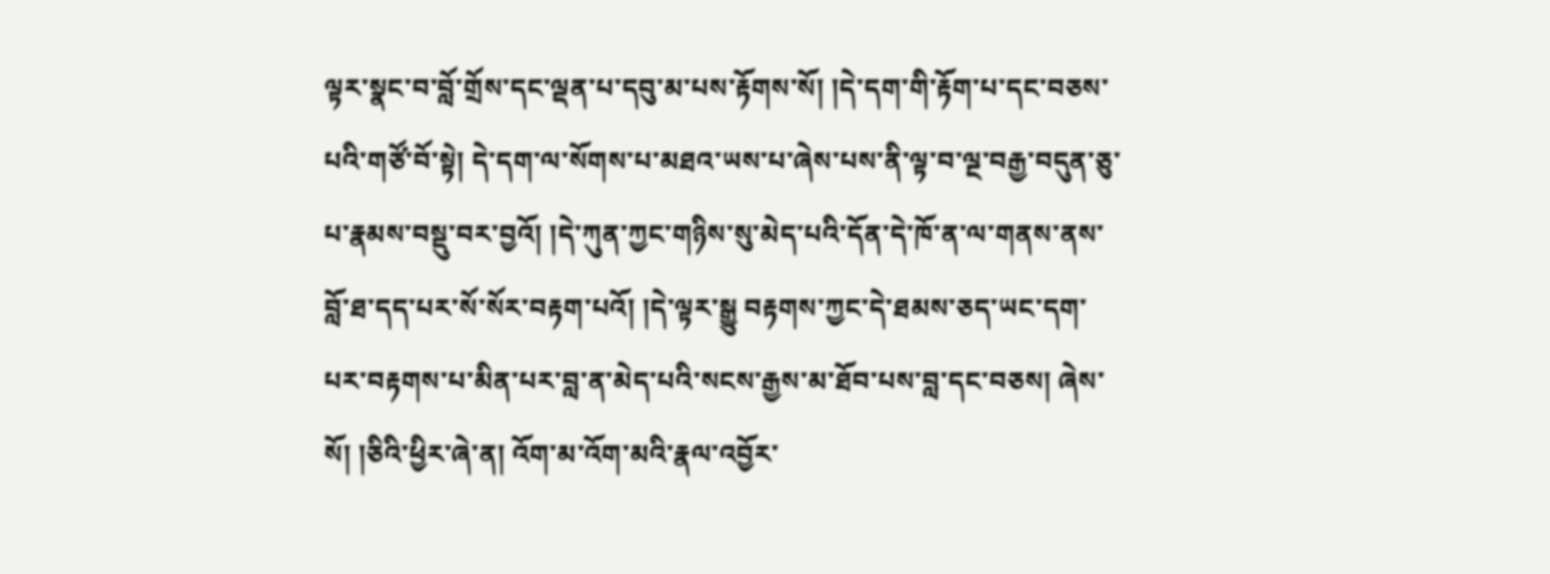ལྟར་སྣང་བ་བློ་གྲོས་དང་ལྡན་པ་དབུ་མ་པས་རྟོགས་སོ། །དེ་དག་གི་རྟོག་པ་དང་བཅས་པའི་གཙོ་བོ་སྟེ། དེ་དག་ལ་སོགས་པ་མཐའ་ཡས་པ་ཞེས་པས་ནི་ལྟ་བ་ལྔ་བརྒྱ་བདུན་ཅུ་པ་རྣམས་བསྡུ་བར་བྱའོ། །དེ་ཀུན་ཀྱང་གཉིས་སུ་མེད་པའི་དོན་དེ་ཁོ་ན་ལ་གནས་ནས་བློ་ཐ་དད་པར་སོ་སོར་བརྟག་པའོ། །དེ་ལྟར་སྒྱུ བརྟགས་ཀྱང་དེ་ཐམས་ཅད་ཡང་དག་པར་བརྟགས་པ་མིན་པར་བླ་ན་མེད་པའི་སངས་རྒྱས་མ་ཐོབ་པས་བླ་དང་བཅས། ཞེས་སོ། །ཅིའི་ཕྱིར་ཞེ་ན། འོག་མ་འོག་མའི་རྣལ་འབྱོར་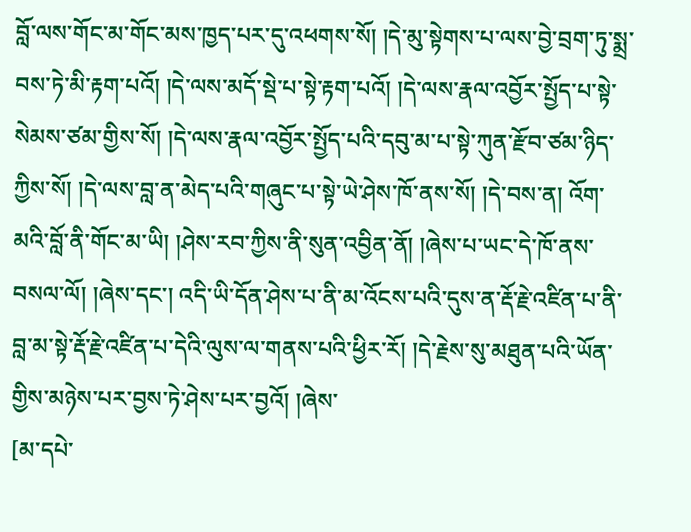བློ་ལས་གོང་མ་གོང་མས་ཁྱད་པར་དུ་འཕགས་སོ། །དེ་མུ་སྟེགས་པ་ལས་བྱེ་བྲག་ཏུ་སྨྲ་བས་ཏེ་མི་རྟག་པའོ། །དེ་ལས་མདོ་སྡེ་པ་སྟེ་རྟག་པའོ། །དེ་ལས་རྣལ་འབྱོར་སྤྱོད་པ་སྟེ་སེམས་ཙམ་གྱིས་སོ། །དེ་ལས་རྣལ་འབྱོར་སྤྱོད་པའི་དབུ་མ་པ་སྟེ་ཀུན་རྫོབ་ཙམ་ཉིད་ཀྱིས་སོ། །དེ་ལས་བླ་ན་མེད་པའི་གཞུང་པ་སྟེ་ཡེ་ཤེས་ཁོ་ནས་སོ། །དེ་བས་ན། འོག་མའི་བློ་ནི་གོང་མ་ཡི། །ཤེས་རབ་ཀྱིས་ནི་སུན་འབྱིན་ནོ། །ཞེས་པ་ཡང་དེ་ཁོ་ནས་བསལ་ལོ། །ཞེས་དང་། འདི་ཡི་དོན་ཤེས་པ་ནི་མ་འོངས་པའི་དུས་ན་རྡོ་རྗེ་འཛིན་པ་ནི་བླ་མ་སྟེ་རྡོ་རྗེ་འཛིན་པ་དེའི་ལུས་ལ་གནས་པའི་ཕྱིར་རོ། །དེ་རྗེས་སུ་མཐུན་པའི་ཡོན་གྱིས་མཉེས་པར་བྱས་ཏེ་ཤེས་པར་བྱའོ། །ཞེས་
[མ་དཔེ་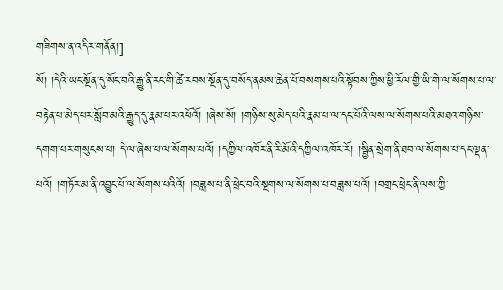གཟིགས་ན་འདིར་གནོན།]
སོ། །དེའི་ཡང་སྔོན་དུ་སོང་བའི་རྒྱུ་ནི་རང་གི་ཚེ་རབས་སྔོན་དུ་བསོད་ནམས་ཆེན་པོ་བསགས་པའི་སྟོབས་ཀྱིས་ཕྱི་རོལ་གྱི་ཡི་གེ་ལ་སོགས་པ་ལ་བརྟེན་པ་མེད་པར་སློབ་མའི་རྒྱུད་དུ་རྣམ་པར་འཕོའོ། །ཞེས་སོ། །གཉིས་སུ་མེད་པའི་རྣམ་པ་ལ་དང་པོའི་ལས་ལ་སོགས་པའི་མཐའ་གཉིས་དགག་པར་གསུངས་པ། དེ་ལ་ཞེས་པ་ལ་སོགས་པའོ། །དཀྱིལ་འཁོར་ནི་རི་མོའི་དཀྱིལ་འཁོར་རོ། །སྦྱིན་སྲེག་ནི་ཐབ་ལ་སོགས་པ་དང་ལྡན་པའོ། །གཏོར་མ་ནི་འབྱུང་པོ་ལ་སོགས་པའིའོ། །བཟླས་པ་ནི་ཕྲེང་བའི་སྔགས་ལ་སོགས་པ་བཟླས་པའོ། །བགྲང་ཕྲེང་ནི་ལས་ཀྱི་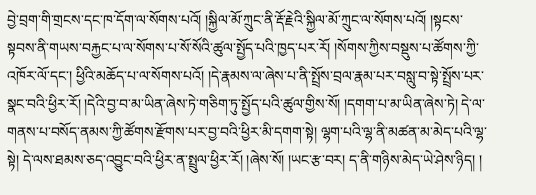བྱེ་བྲག་གི་གྲངས་དང་ཁ་དོག་ལ་སོགས་པའོ། །སྐྱིལ་མོ་ཀྲུང་ནི་རྡོ་རྗེའི་སྐྱིལ་མོ་ཀྲུང་ལ་སོགས་པའོ། །སྟངས་སྟབས་ནི་གཡས་བརྐྱང་པ་ལ་སོགས་པ་སོ་སོའི་ཚུལ་སྤྱོད་པའི་ཁྱད་པར་རོ། །སོགས་ཀྱིས་བསྡུས་པ་ཚོགས་ཀྱི་འཁོར་ལོ་དང་། ཕྱིའི་མཆོད་པ་ལ་སོགས་པའོ། །དེ་རྣམས་ལ་ཞེས་པ་ནི་སྤྲོས་བྲལ་རྣམ་པར་བསླུ་བ་སྟེ་སྤྲོས་པར་སྣང་བའི་ཕྱིར་རོ། །དེའི་བྱ་བ་མ་ཡིན་ཞེས་ཏེ་གཅིག་ཏུ་སྤྱོད་པའི་ཚུལ་གྱིས་སོ། །དགག་པ་མ་ཡིན་ཞེས་ཏེ། དེ་ལ་གནས་པ་བསོད་ནམས་ཀྱི་ཚོགས་རྫོགས་པར་བྱ་བའི་ཕྱིར་མི་དགག་སྟེ། ལྷག་པའི་ལྷ་ནི་མཚན་མ་མེད་པའི་ལྷ་སྟེ། དེ་ལས་ཐམས་ཅད་འབྱུང་བའི་ཕྱིར་ན་སྤྲུལ་ཕྱིར་རོ། །ཞེས་སོ། །ཡང་རྩ་བར། ད་ནི་གཉིས་མེད་ཡེ་ཤེས་ཉིད། །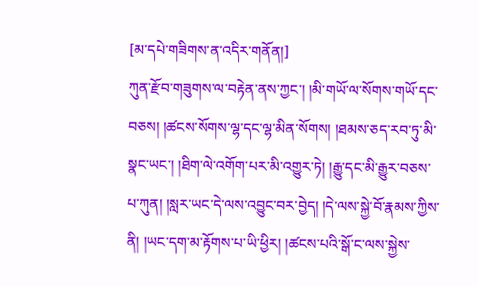[མ་དཔེ་གཟིགས་ན་འདིར་གནོན།]
ཀུན་རྫོབ་གཟུགས་ལ་བརྟེན་ནས་ཀྱང་། །མི་གཡོ་ལ་སོགས་གཡོ་དང་བཅས། །ཚངས་སོགས་ལྷ་དང་ལྷ་མིན་སོགས། །ཐམས་ཅད་རབ་ཏུ་མི་སྣང་ཡང་། །ཐིག་ལེ་འགོག་པར་མི་འགྱུར་ཏེ། །རྒྱུ་དང་མི་རྒྱུར་བཅས་པ་ཀུན། །སླར་ཡང་དེ་ལས་འབྱུང་བར་བྱེད། །དེ་ལས་སྐྱེ་བོ་རྣམས་ཀྱིས་ནི། །ཡང་དག་མ་རྟོགས་པ་ཡི་ཕྱིར། །ཚངས་པའི་སྒོ་ང་ལས་སྐྱེས་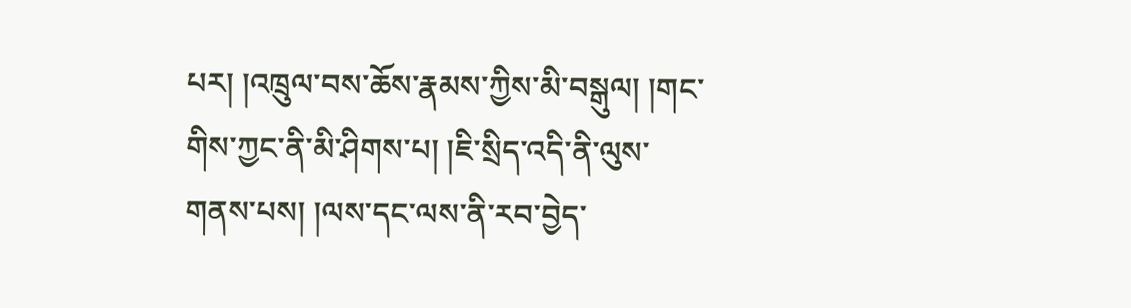པར། །འཁྲུལ་བས་ཆོས་རྣམས་ཀྱིས་མི་བསྒུལ། །གང་གིས་ཀྱང་ནི་མི་ཤིགས་པ། །ཇི་སྲིད་འདི་ནི་ལུས་གནས་པས། །ལས་དང་ལས་ནི་རབ་བྱེད་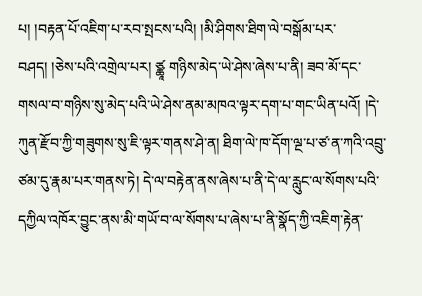པ། །བརྟན་པོ་འཇིག་པ་རབ་སྤངས་པའི། །མི་ཤིགས་ཐིག་ལེ་བསྒོམ་པར་བཤད། །ཅེས་པའི་འགྲེལ་པར། ཙྪཱ གཉིས་མེད་ཡེ་ཤེས་ཞེས་པ་ནི། ཟབ་མོ་དང་གསལ་བ་གཉིས་སུ་མེད་པའི་ཡེ་ཤེས་ནམ་མཁའ་ལྟར་དག་པ་གང་ཡིན་པའོ། །དེ་ཀུན་རྫོབ་ཀྱི་གཟུགས་སུ་ཇི་ལྟར་གནས་ཤེ་ན། ཐིག་ལེ་ཁ་དོག་ལྔ་པ་ཙ་ན་ཀའི་འབྲུ་ཙམ་དུ་རྣམ་པར་གནས་ཏེ། དེ་ལ་བརྟེན་ནས་ཞེས་པ་ནི་དེ་ལ་རླུང་ལ་སོགས་པའི་དཀྱིལ་འཁོར་བྱུང་ནས་མི་གཡོ་བ་ལ་སོགས་པ་ཞེས་པ་ནི་སྣོད་ཀྱི་འཇིག་རྟེན་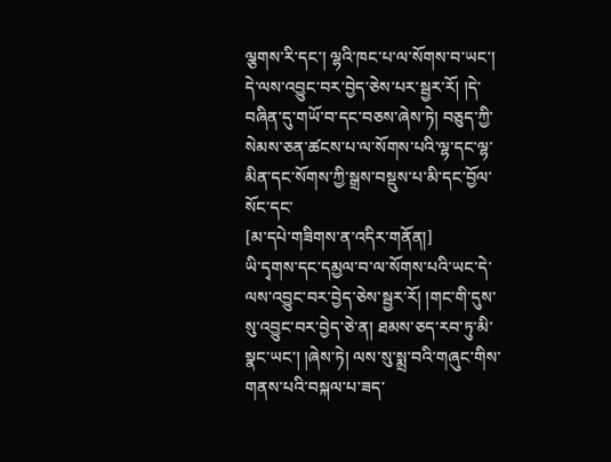ལྕགས་རི་དང་། ལྷའི་ཁང་པ་ལ་སོགས་བ་ཡང་། དེ་ལས་འབྱུང་བར་བྱེད་ཅེས་པར་སྦྱར་རོ། །དེ་བཞིན་དུ་གཡོ་བ་དང་བཅས་ཞེས་ཏེ། བཅུད་ཀྱི་སེམས་ཅན་ཚངས་པ་ལ་སོགས་པའི་ལྷ་དང་ལྷ་མིན་དང་སོགས་ཀྱི་སྒྲས་བསྡུས་པ་མི་དང་བྱོལ་སོང་དང་
[མ་དཔེ་གཟིགས་ན་འདིར་གནོན།]
ཡི་དྭགས་དང་དམྱལ་བ་ལ་སོགས་པའི་ཡང་དེ་ལས་འབྱུང་བར་བྱེད་ཅེས་སྦྱར་རོ། །གང་གི་དུས་སུ་འབྱུང་བར་བྱེད་ཅེ་ན། ཐམས་ཅད་རབ་ཏུ་མི་སྣང་ཡང་། །ཞེས་ཏེ། ལས་སུ་སྨྲ་བའི་གཞུང་གིས་གནས་པའི་བསྐལ་པ་ཟད་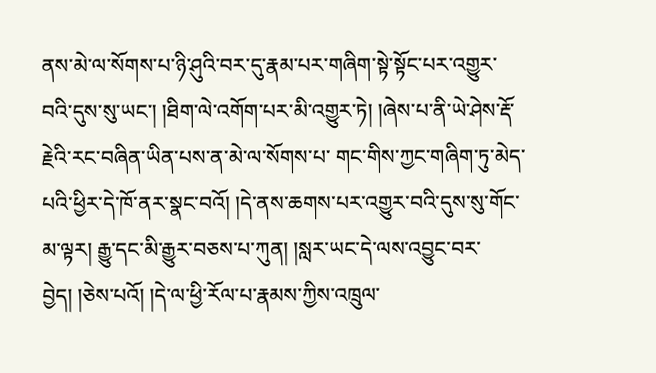ནས་མེ་ལ་སོགས་པ་ཉི་ཤུའི་བར་དུ་རྣམ་པར་གཞིག་སྟེ་སྟོང་པར་འགྱུར་བའི་དུས་སུ་ཡང་། །ཐིག་ལེ་འགོག་པར་མི་འགྱུར་ཏེ། །ཞེས་པ་ནི་ཡེ་ཤེས་རྡོ་རྗེའི་རང་བཞིན་ཡིན་པས་ན་མེ་ལ་སོགས་པ་ གང་གིས་ཀྱང་གཞིག་ཏུ་མེད་པའི་ཕྱིར་དེ་ཁོ་ནར་སྣང་བའོ། །དེ་ནས་ཆགས་པར་འགྱུར་བའི་དུས་སུ་གོང་མ་ལྟར། རྒྱུ་དང་མི་རྒྱུར་བཅས་པ་ཀུན། །སླར་ཡང་དེ་ལས་འབྱུང་བར་བྱེད། །ཅེས་པའོ། །དེ་ལ་ཕྱི་རོལ་པ་རྣམས་ཀྱིས་འཁྲུལ་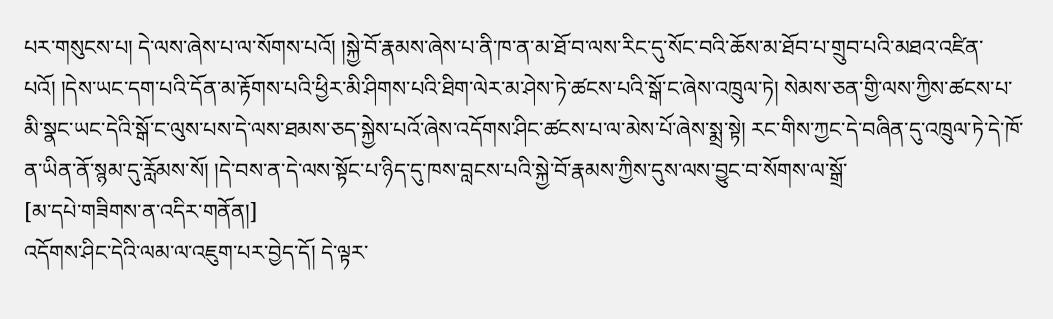པར་གསུངས་པ། དེ་ལས་ཞེས་པ་ལ་སོགས་པའོ། །སྐྱེ་བོ་རྣམས་ཞེས་པ་ནི་ཁ་ན་མ་ཐོ་བ་ལས་རིང་དུ་སོང་བའི་ཆོས་མ་ཐོབ་པ་གྲུབ་པའི་མཐའ་འཛིན་པའོ། །དེས་ཡང་དག་པའི་དོན་མ་རྟོགས་པའི་ཕྱིར་མི་ཤིགས་པའི་ཐིག་ལེར་མ་ཤེས་ཏེ་ཚངས་པའི་སྒོ་ང་ཞེས་འཁྲུལ་ཏེ། སེམས་ཅན་གྱི་ལས་ཀྱིས་ཚངས་པ་མི་སྣང་ཡང་དེའི་སྒོ་ང་ལུས་པས་དེ་ལས་ཐམས་ཅད་སྐྱེས་པའོ་ཞེས་འདོགས་ཤིང་ཚངས་པ་ལ་མེས་པོ་ཞེས་སྨྲ་སྟེ། རང་གིས་ཀྱང་དེ་བཞིན་དུ་འཁྲུལ་ཏེ་དེ་ཁོ་ན་ཡིན་ནོ་སྙམ་དུ་རློམས་སོ། །དེ་བས་ན་དེ་ལས་སྟོང་པ་ཉིད་དུ་ཁས་བླངས་པའི་སྐྱེ་བོ་རྣམས་ཀྱིས་དུས་ལས་བྱུང་བ་སོགས་ལ་སྒྲོ་
[མ་དཔེ་གཟིགས་ན་འདིར་གནོན།]
འདོགས་ཤིང་དེའི་ལམ་ལ་འཇུག་པར་བྱེད་དོ། དེ་ལྟར་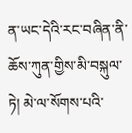ན་ཡང་དེའི་རང་བཞིན་ནི་ཆོས་ཀུན་གྱིས་མི་བསྐུལ་ཏེ། མེ་ལ་སོགས་པའི་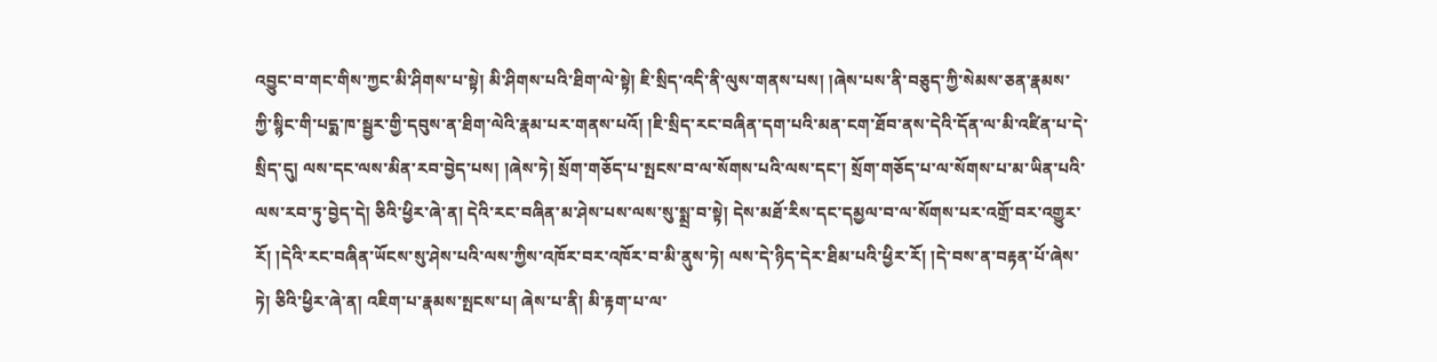འབྱུང་བ་གང་གིས་ཀྱང་མི་ཤིགས་པ་སྟེ། མི་ཤིགས་པའི་ཐིག་ལེ་སྟེ། ཇི་སྲིད་འདི་ནི་ལུས་གནས་པས། །ཞེས་པས་ནི་བཅུད་ཀྱི་སེམས་ཅན་རྣམས་ཀྱི་སྙིང་གི་པདྨ་ཁ་སྦྱར་གྱི་དབུས་ན་ཐིག་ལེའི་རྣམ་པར་གནས་པའོ། །ཇི་སྲིད་རང་བཞིན་དག་པའི་མན་ངག་ཐོབ་ནས་དེའི་དོན་ལ་མི་འཛིན་པ་དེ་སྲིད་དུ། ལས་དང་ལས་མིན་རབ་བྱེད་པས། །ཞེས་ཏེ། སྲོག་གཅོད་པ་སྤངས་བ་ལ་སོགས་པའི་ལས་དང་། སྲོག་གཅོད་པ་ལ་སོགས་པ་མ་ཡིན་པའི་ལས་རབ་ཏུ་བྱེད་དེ། ཅིའི་ཕྱིར་ཞེ་ན། དེའི་རང་བཞིན་མ་ཤེས་པས་ལས་སུ་སྨྲ་བ་སྟེ། དེས་མཐོ་རིས་དང་དམྱལ་བ་ལ་སོགས་པར་འགྲོ་བར་འགྱུར་རོ། །དེའི་རང་བཞིན་ཡོངས་སུ་ཤེས་པའི་ལས་ཀྱིས་འཁོར་བར་འཁོར་བ་མི་ནུས་ཏེ། ལས་དེ་ཉིད་དེར་ཐིམ་པའི་ཕྱིར་རོ། །དེ་བས་ན་བརྟན་པོ་ཞེས་ཏེ། ཅིའི་ཕྱིར་ཞེ་ན། འཇིག་པ་རྣམས་སྤངས་པ། ཞེས་པ་ནི། མི་རྟག་པ་ལ་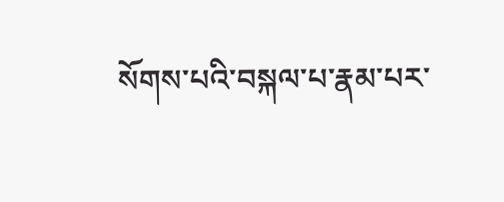སོགས་པའི་བསྐལ་པ་རྣམ་པར་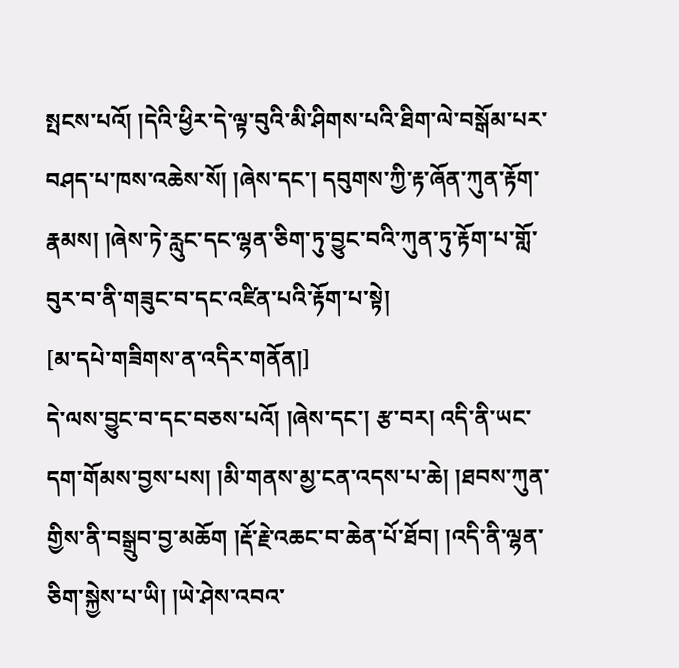སྤངས་པའོ། །དེའི་ཕྱིར་དེ་ལྟ་བུའི་མི་ཤིགས་པའི་ཐིག་ལེ་བསྒོམ་པར་བཤད་པ་ཁས་འཆེས་སོ། །ཞེས་དང་། དབུགས་ཀྱི་རྟ་ཞོན་ཀུན་རྟོག་རྣམས། །ཞེས་ཏེ་རླུང་དང་ལྷན་ཅིག་ཏུ་བྱུང་བའི་ཀུན་ཏུ་རྟོག་པ་གློ་བུར་བ་ནི་གཟུང་བ་དང་འཛིན་པའི་རྟོག་པ་སྟེ།
[མ་དཔེ་གཟིགས་ན་འདིར་གནོན།]
དེ་ལས་བྱུང་བ་དང་བཅས་པའོ། །ཞེས་དང་། རྩ་བར། འདི་ནི་ཡང་དག་གོམས་བྱས་པས། །མི་གནས་མྱ་ངན་འདས་པ་ཆེ། །ཐབས་ཀུན་གྱིས་ནི་བསྒྲུབ་བྱ་མཆོག །རྡོ་རྗེ་འཆང་བ་ཆེན་པོ་ཐོབ། །འདི་ནི་ལྷན་ཅིག་སྐྱེས་པ་ཡི། །ཡེ་ཤེས་འབའ་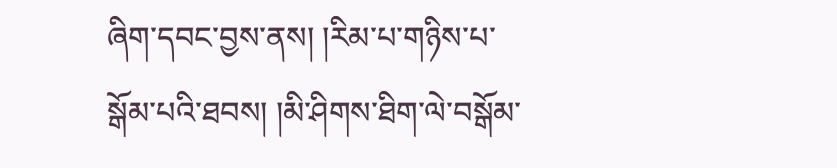ཞིག་དབང་བྱས་ནས། །རིམ་པ་གཉིས་པ་སྒོམ་པའི་ཐབས། །མི་ཤིགས་ཐིག་ལེ་བསྒོམ་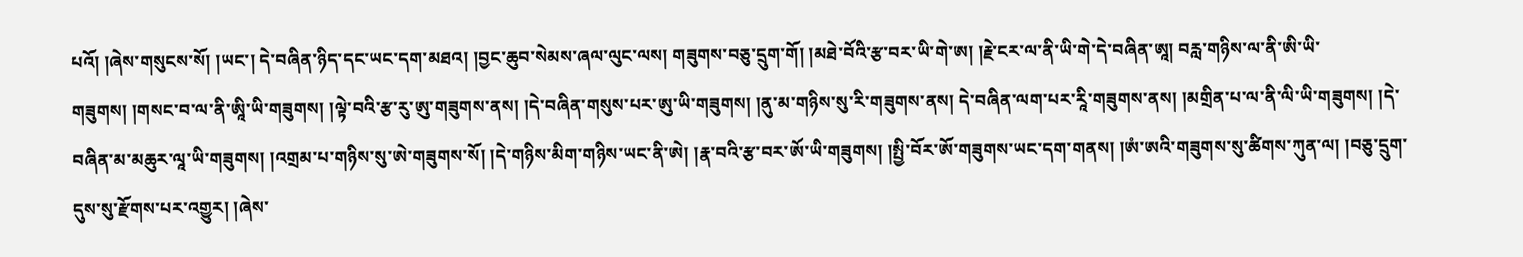པའོ། །ཞེས་གསུངས་སོ། །ཡང་། དེ་བཞིན་ཉིད་དང་ཡང་དག་མཐའ། །བྱང་ཆུབ་སེམས་ཞལ་ལུང་ལས། གཟུགས་བཅུ་དྲུག་གོ། །མཐེ་བོའི་རྩ་བར་ཡི་གེ་ཨ། །རྗེ་ངར་ལ་ནི་ཡི་གེ་དེ་བཞིན་ཨཱ། བརླ་གཉིས་ལ་ནི་ཨི་ཡི་གཟུགས། །གསང་བ་ལ་ནི་ཨཱི་ཡི་གཟུགས། །ལྟེ་བའི་རྩ་རུ་ཨུ་གཟུགས་ནས། །དེ་བཞིན་གསུས་པར་ཨུ་ཡི་གཟུགས། །ནུ་མ་གཉིས་སུ་རི་གཟུགས་ནས། དེ་བཞིན་ལག་པར་རཱི་གཟུགས་ནས། །མགྲིན་པ་ལ་ནི་ལི་ཡི་གཟུགས། །དེ་བཞིན་མ་མཆུར་ལཱ་ཡི་གཟུགས། །འགྲམ་པ་གཉིས་སུ་ཨེ་གཟུགས་སོ། །དེ་གཉིས་མིག་གཉིས་ཡང་ནི་ཨེ། །རྣ་བའི་རྩ་བར་ཨོ་ཡི་གཟུགས། །སྤྱི་བོར་ཨོ་གཟུགས་ཡང་དག་གནས། །ཨཾ་ཨའི་གཟུགས་སུ་ཚིགས་ཀུན་ལ། །བཅུ་དྲུག་དུས་སུ་རྫོགས་པར་འགྱུར། །ཞེས་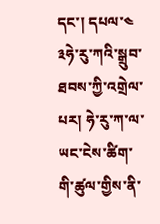དང་། དཔལ་༤ ༣ཧེ་རུ་ཀའི་སྒྲུབ་ཐབས་ཀྱི་འགྲེལ་པར། ཧེ་རུ་ཀ་ལ་ཡང་ངེས་ཚིག་གི་ཚུལ་གྱིས་ནི་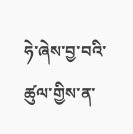ཧེ་ཞེས་བྱ་བའི་ཚུལ་གྱིས་ན་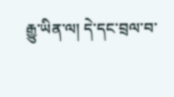རྒྱུ་ཡིན་ལ། དེ་དང་བྲལ་བ་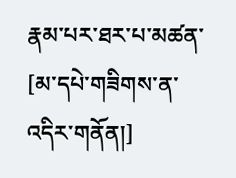རྣམ་པར་ཐར་པ་མཚན་
[མ་དཔེ་གཟིགས་ན་འདིར་གནོན།]